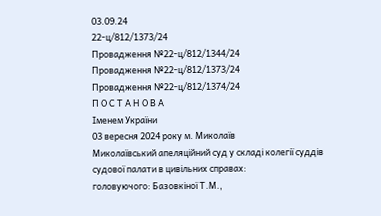03.09.24
22-ц/812/1373/24
Провадження №22-ц/812/1344/24
Провадження №22-ц/812/1373/24
Провадження №22-ц/812/1374/24
П О С Т А Н О В А
Іменем України
03 вересня 2024 року м. Миколаїв
Миколаївський апеляційний суд у складі колегії суддів судової палати в цивільних справах:
головуючого: Базовкіної Т.М.,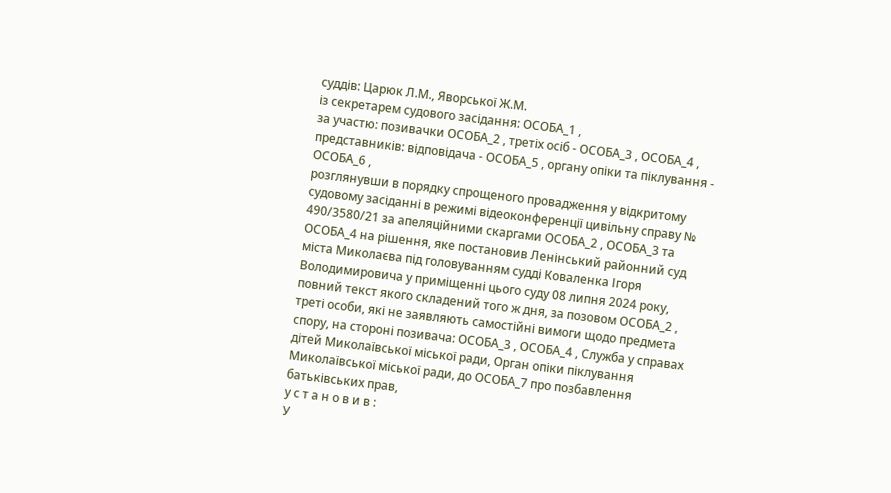суддів: Царюк Л.М., Яворської Ж.М.
із секретарем судового засідання: ОСОБА_1 ,
за участю: позивачки ОСОБА_2 , третіх осіб - ОСОБА_3 , ОСОБА_4 , представників: відповідача - ОСОБА_5 , органу опіки та піклування - ОСОБА_6 ,
розглянувши в порядку спрощеного провадження у відкритому судовому засіданні в режимі відеоконференції цивільну справу № 490/3580/21 за апеляційними скаргами ОСОБА_2 , ОСОБА_3 та ОСОБА_4 на рішення, яке постановив Ленінський районний суд міста Миколаєва під головуванням судді Коваленка Ігоря Володимировича у приміщенні цього суду 08 липня 2024 року, повний текст якого складений того ж дня, за позовом ОСОБА_2 , треті особи, які не заявляють самостійні вимоги щодо предмета спору, на стороні позивача: ОСОБА_3 , ОСОБА_4 , Служба у справах дітей Миколаївської міської ради, Орган опіки піклування Миколаївської міської ради, до ОСОБА_7 про позбавлення батьківських прав,
у с т а н о в и в :
У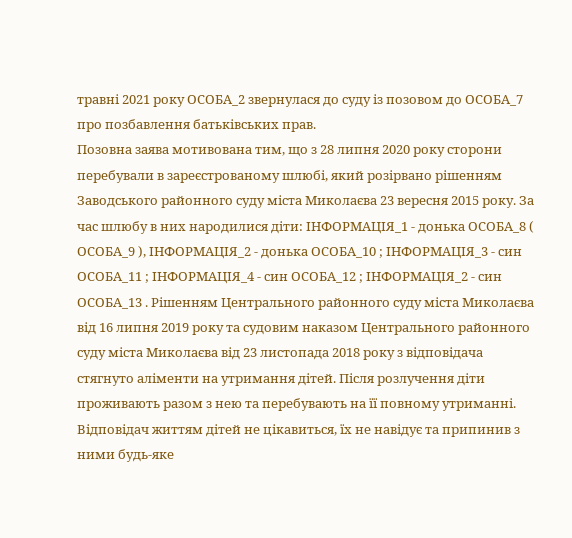травні 2021 року ОСОБА_2 звернулася до суду із позовом до ОСОБА_7 про позбавлення батьківських прав.
Позовна заява мотивована тим, що з 28 липня 2020 року сторони перебували в зареєстрованому шлюбі, який розірвано рішенням Заводського районного суду міста Миколаєва 23 вересня 2015 року. За час шлюбу в них народилися діти: ІНФОРМАЦІЯ_1 - донька ОСОБА_8 ( ОСОБА_9 ), ІНФОРМАЦІЯ_2 - донька ОСОБА_10 ; ІНФОРМАЦІЯ_3 - син ОСОБА_11 ; ІНФОРМАЦІЯ_4 - син ОСОБА_12 ; ІНФОРМАЦІЯ_2 - син ОСОБА_13 . Рішенням Центрального районного суду міста Миколаєва від 16 липня 2019 року та судовим наказом Центрального районного суду міста Миколаєва від 23 листопада 2018 року з відповідача стягнуто аліменти на утримання дітей. Після розлучення діти проживають разом з нею та перебувають на її повному утриманні. Відповідач життям дітей не цікавиться, їх не навідує та припинив з ними будь-яке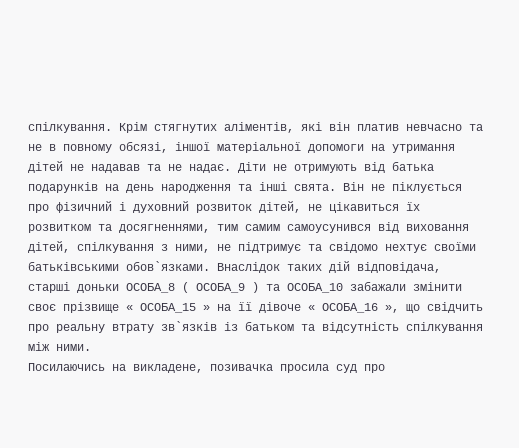спілкування. Крім стягнутих аліментів, які він платив невчасно та не в повному обсязі, іншої матеріальної допомоги на утримання дітей не надавав та не надає. Діти не отримують від батька подарунків на день народження та інші свята. Він не піклується про фізичний і духовний розвиток дітей, не цікавиться їх розвитком та досягненнями, тим самим самоусунився від виховання дітей, спілкування з ними, не підтримує та свідомо нехтує своїми батьківськими обов`язками. Внаслідок таких дій відповідача, старші доньки ОСОБА_8 ( ОСОБА_9 ) та ОСОБА_10 забажали змінити своє прізвище « ОСОБА_15 » на її дівоче « ОСОБА_16 », що свідчить про реальну втрату зв`язків із батьком та відсутність спілкування між ними.
Посилаючись на викладене, позивачка просила суд про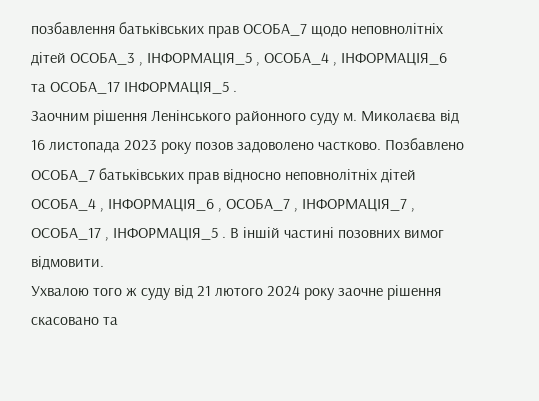позбавлення батьківських прав ОСОБА_7 щодо неповнолітніх дітей ОСОБА_3 , ІНФОРМАЦІЯ_5 , ОСОБА_4 , ІНФОРМАЦІЯ_6 та ОСОБА_17 ІНФОРМАЦІЯ_5 .
Заочним рішення Ленінського районного суду м. Миколаєва від 16 листопада 2023 року позов задоволено частково. Позбавлено ОСОБА_7 батьківських прав відносно неповнолітніх дітей ОСОБА_4 , ІНФОРМАЦІЯ_6 , ОСОБА_7 , ІНФОРМАЦІЯ_7 , ОСОБА_17 , ІНФОРМАЦІЯ_5 . В іншій частині позовних вимог відмовити.
Ухвалою того ж суду від 21 лютого 2024 року заочне рішення скасовано та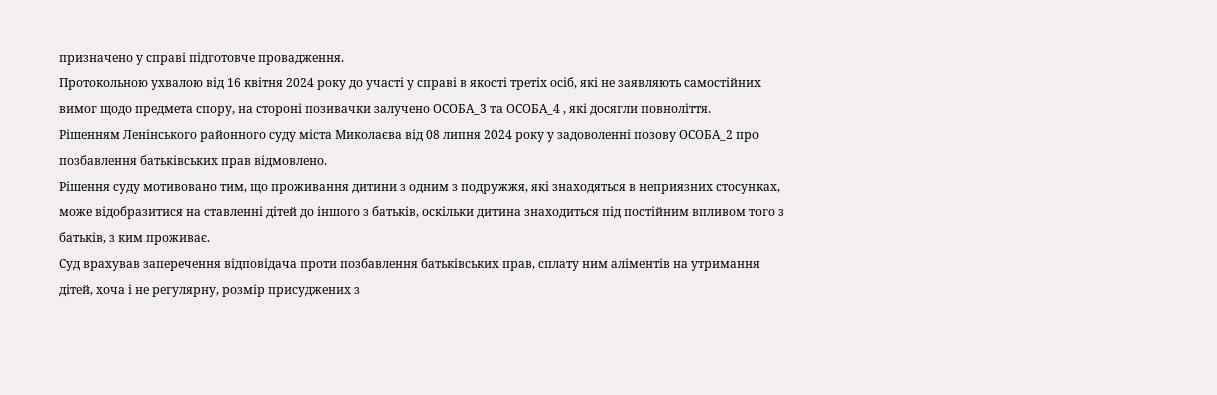призначено у справі підготовче провадження.
Протокольною ухвалою від 16 квітня 2024 року до участі у справі в якості третіх осіб, які не заявляють самостійних вимог щодо предмета спору, на стороні позивачки залучено ОСОБА_3 та ОСОБА_4 , які досягли повноліття.
Рішенням Ленінського районного суду міста Миколаєва від 08 липня 2024 року у задоволенні позову ОСОБА_2 про позбавлення батьківських прав відмовлено.
Рішення суду мотивовано тим, що проживання дитини з одним з подружжя, які знаходяться в неприязних стосунках, може відобразитися на ставленні дітей до іншого з батьків, оскільки дитина знаходиться під постійним впливом того з батьків, з ким проживає.
Суд врахував заперечення відповідача проти позбавлення батьківських прав, сплату ним аліментів на утримання дітей, хоча і не регулярну, розмір присуджених з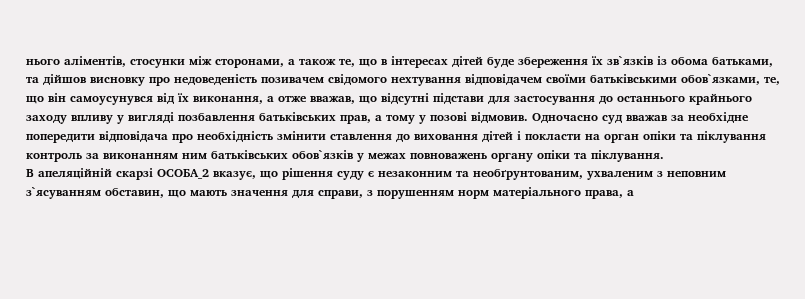нього аліментів, стосунки між сторонами, а також те, що в інтересах дітей буде збереження їх зв`язків із обома батьками, та дійшов висновку про недоведеність позивачем свідомого нехтування відповідачем своїми батьківськими обов`язками, те, що він самоусунувся від їх виконання, а отже вважав, що відсутні підстави для застосування до останнього крайнього заходу впливу у вигляді позбавлення батьківських прав, а тому у позові відмовив. Одночасно суд вважав за необхідне попередити відповідача про необхідність змінити ставлення до виховання дітей і покласти на орган опіки та піклування контроль за виконанням ним батьківських обов`язків у межах повноважень органу опіки та піклування.
В апеляційній скарзі ОСОБА_2 вказує, що рішення суду є незаконним та необґрунтованим, ухваленим з неповним з`ясуванням обставин, що мають значення для справи, з порушенням норм матеріального права, а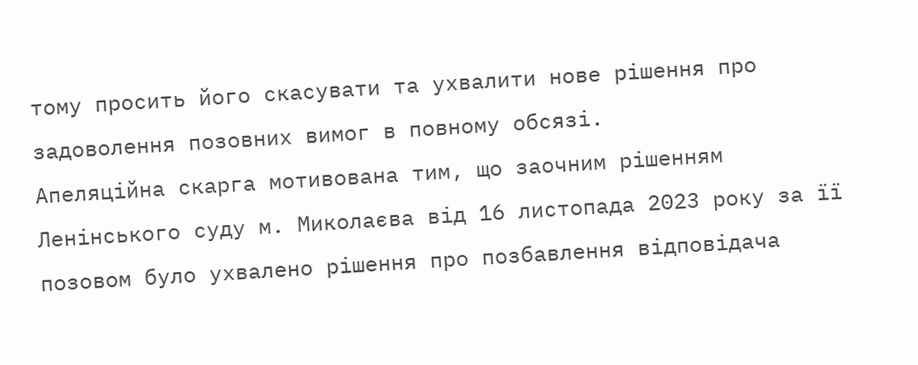тому просить його скасувати та ухвалити нове рішення про задоволення позовних вимог в повному обсязі.
Апеляційна скарга мотивована тим, що заочним рішенням Ленінського суду м. Миколаєва від 16 листопада 2023 року за її позовом було ухвалено рішення про позбавлення відповідача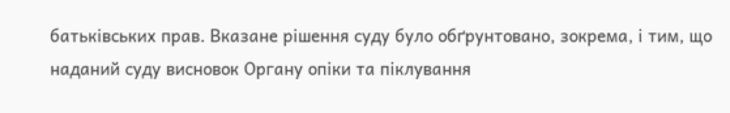батьківських прав. Вказане рішення суду було обґрунтовано, зокрема, і тим, що наданий суду висновок Органу опіки та піклування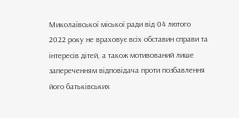Миколаївської міської ради від 04 лютого 2022 року не враховує всіх обставин справи та інтересів дітей, а також мотивований лише запереченням відповідача проти позбавлення його батьківських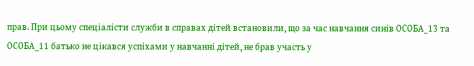прав. При цьому спеціалісти служби в справах дітей встановили, що за час навчання синів ОСОБА_13 та ОСОБА_11 батько не цікався успіхами у навчанні дітей, не брав участь у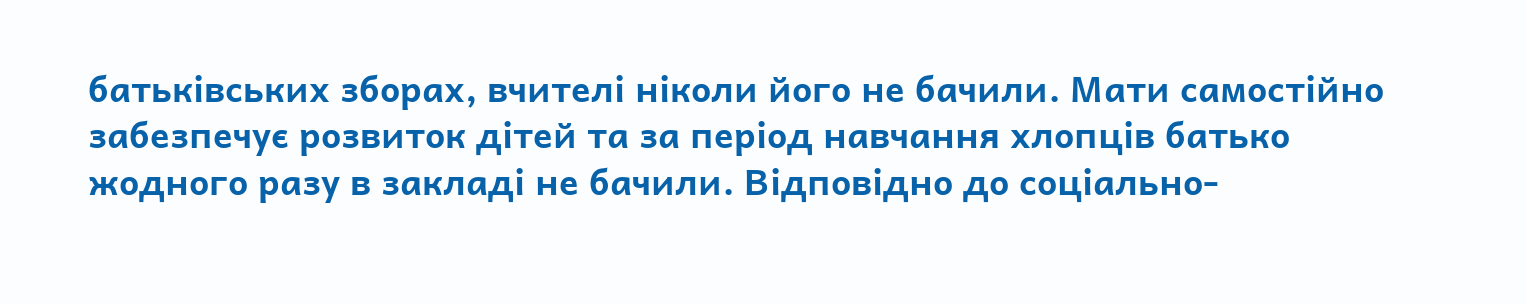батьківських зборах, вчителі ніколи його не бачили. Мати самостійно забезпечує розвиток дітей та за період навчання хлопців батько жодного разу в закладі не бачили. Відповідно до соціально-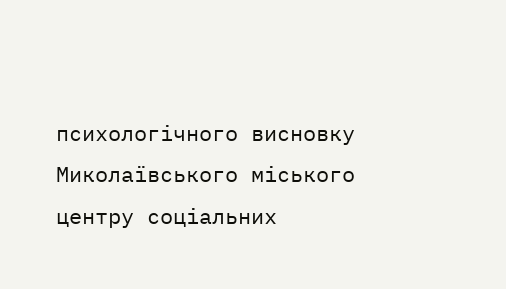психологічного висновку Миколаївського міського центру соціальних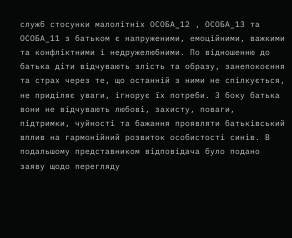служб стосунки малолітніх ОСОБА_12 , ОСОБА_13 та ОСОБА_11 з батьком є напруженими, емоційними, важкими та конфліктними і недружелюбними. По відношенню до батька діти відчувають злість та образу, занепокоєння та страх через те, що останній з ними не спілкується, не приділяє уваги, ігнорує їх потреби. З боку батька вони не відчувають любові, захисту, поваги, підтримки, чуйності та бажання проявляти батьківський вплив на гармонійний розвиток особистості синів. В подальшому представником відповідача було подано заяву щодо перегляду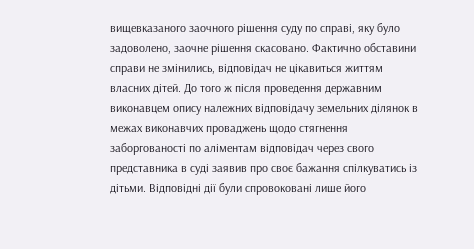вищевказаного заочного рішення суду по справі, яку було задоволено, заочне рішення скасовано. Фактично обставини справи не змінились, відповідач не цікавиться життям власних дітей. До того ж після проведення державним виконавцем опису належних відповідачу земельних ділянок в межах виконавчих проваджень щодо стягнення заборгованості по аліментам відповідач через свого представника в суді заявив про своє бажання спілкуватись із дітьми. Відповідні дії були спровоковані лише його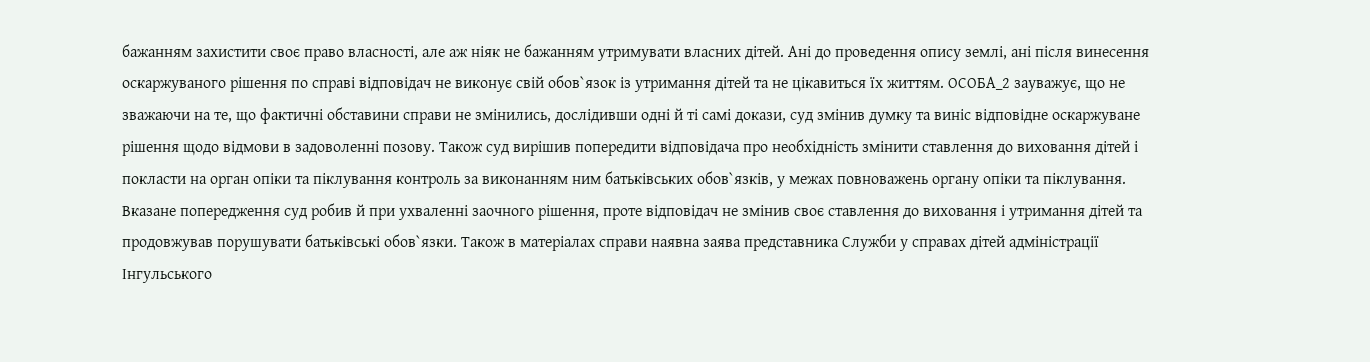бажанням захистити своє право власності, але аж ніяк не бажанням утримувати власних дітей. Ані до проведення опису землі, ані після винесення оскаржуваного рішення по справі відповідач не виконує свій обов`язок із утримання дітей та не цікавиться їх життям. ОСОБА_2 зауважує, що не зважаючи на те, що фактичні обставини справи не змінились, дослідивши одні й ті самі докази, суд змінив думку та виніс відповідне оскаржуване рішення щодо відмови в задоволенні позову. Також суд вирішив попередити відповідача про необхідність змінити ставлення до виховання дітей і покласти на орган опіки та піклування контроль за виконанням ним батьківських обов`язків, у межах повноважень органу опіки та піклування. Вказане попередження суд робив й при ухваленні заочного рішення, проте відповідач не змінив своє ставлення до виховання і утримання дітей та продовжував порушувати батьківські обов`язки. Також в матеріалах справи наявна заява представника Служби у справах дітей адміністрації Інгульського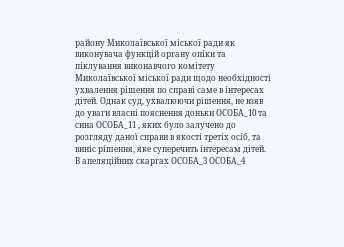району Миколаївської міської ради як виконувача функцій органу опіки та піклування виконавчого комітету Миколаївської міської ради щодо необхідності ухвалення рішення по справі саме в інтересах дітей. Однак суд, ухвалюючи рішення, не взяв до уваги власні пояснення доньки ОСОБА_10 та сина ОСОБА_11 , яких було залучено до розгляду даної справи в якості третіх осіб, та виніс рішення, яке суперечить інтересам дітей.
В апеляційних скаргах ОСОБА_3 ОСОБА_4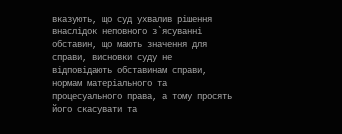вказують, що суд ухвалив рішення внаслідок неповного з`ясуванні обставин, що мають значення для справи, висновки суду не відповідають обставинам справи, нормам матеріального та процесуального права, а тому просять його скасувати та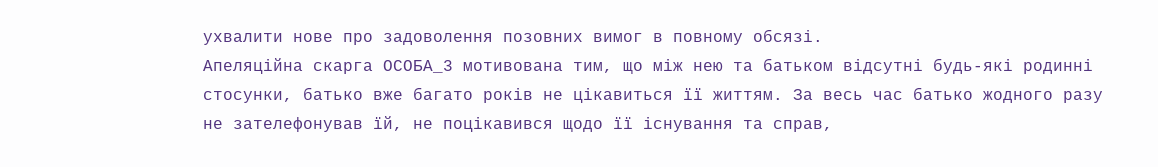ухвалити нове про задоволення позовних вимог в повному обсязі.
Апеляційна скарга ОСОБА_3 мотивована тим, що між нею та батьком відсутні будь-які родинні стосунки, батько вже багато років не цікавиться її життям. За весь час батько жодного разу не зателефонував їй, не поцікавився щодо її існування та справ,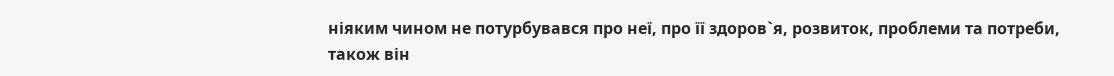ніяким чином не потурбувався про неї, про її здоров`я, розвиток, проблеми та потреби, також він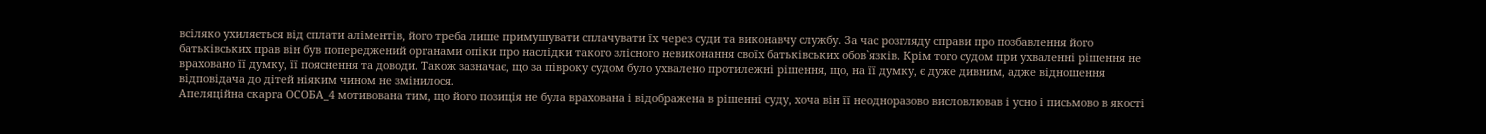всіляко ухиляється від сплати аліментів, його треба лише примушувати сплачувати їх через суди та виконавчу службу. За час розгляду справи про позбавлення його батьківських прав він був попереджений органами опіки про наслідки такого злісного невиконання своїх батьківських обов`язків. Крім того судом при ухваленні рішення не враховано її думку, її пояснення та доводи. Також зазначає, що за півроку судом було ухвалено протилежні рішення, що, на її думку, є дуже дивним, адже відношення відповідача до дітей ніяким чином не змінилося.
Апеляційна скарга ОСОБА_4 мотивована тим, що його позиція не була врахована і відображена в рішенні суду, хоча він її неодноразово висловлював і усно і письмово в якості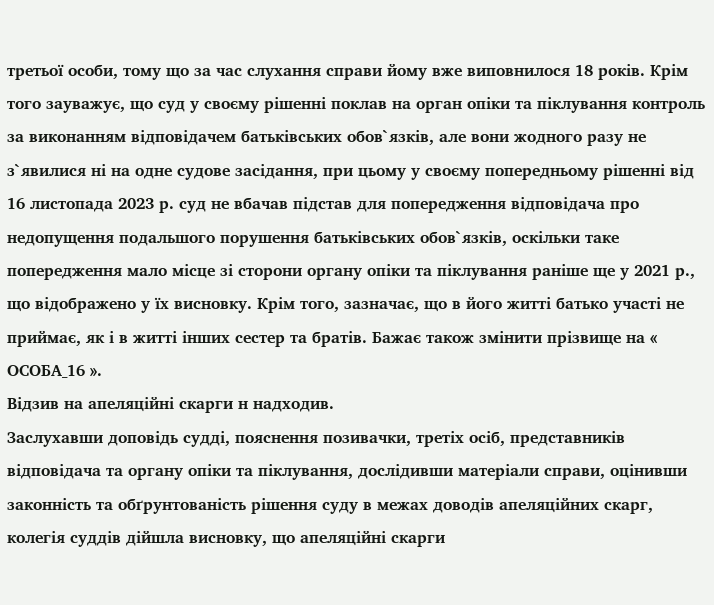третьої особи, тому що за час слухання справи йому вже виповнилося 18 років. Крім того зауважує, що суд у своєму рішенні поклав на орган опіки та піклування контроль за виконанням відповідачем батьківських обов`язків, але вони жодного разу не з`явилися ні на одне судове засідання, при цьому у своєму попередньому рішенні від 16 листопада 2023 р. суд не вбачав підстав для попередження відповідача про недопущення подальшого порушення батьківських обов`язків, оскільки таке попередження мало місце зі сторони органу опіки та піклування раніше ще у 2021 р., що відображено у їх висновку. Крім того, зазначає, що в його житті батько участі не приймає, як і в житті інших сестер та братів. Бажає також змінити прізвище на « ОСОБА_16 ».
Відзив на апеляційні скарги н надходив.
Заслухавши доповідь судді, пояснення позивачки, третіх осіб, представників відповідача та органу опіки та піклування, дослідивши матеріали справи, оцінивши законність та обґрунтованість рішення суду в межах доводів апеляційних скарг, колегія суддів дійшла висновку, що апеляційні скарги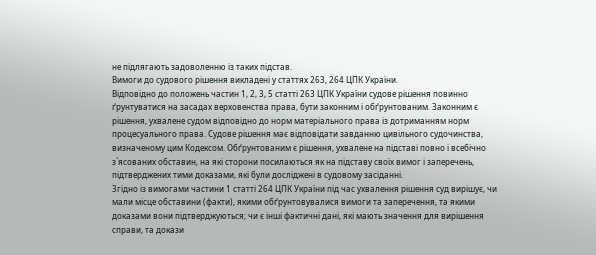не підлягають задоволенню із таких підстав.
Вимоги до судового рішення викладені у статтях 263, 264 ЦПК України.
Відповідно до положень частин 1, 2, 3, 5 статті 263 ЦПК України судове рішення повинно ґрунтуватися на засадах верховенства права, бути законним і обґрунтованим. Законним є рішення, ухвалене судом відповідно до норм матеріального права із дотриманням норм процесуального права. Судове рішення має відповідати завданню цивільного судочинства, визначеному цим Кодексом. Обґрунтованим є рішення, ухвалене на підставі повно і всебічно з`ясованих обставин, на які сторони посилаються як на підставу своїх вимог і заперечень, підтверджених тими доказами, які були досліджені в судовому засіданні.
Згідно із вимогами частини 1 статті 264 ЦПК України під час ухвалення рішення суд вирішує, чи мали місце обставини (факти), якими обґрунтовувалися вимоги та заперечення, та якими доказами вони підтверджуються; чи є інші фактичні дані, які мають значення для вирішення справи, та докази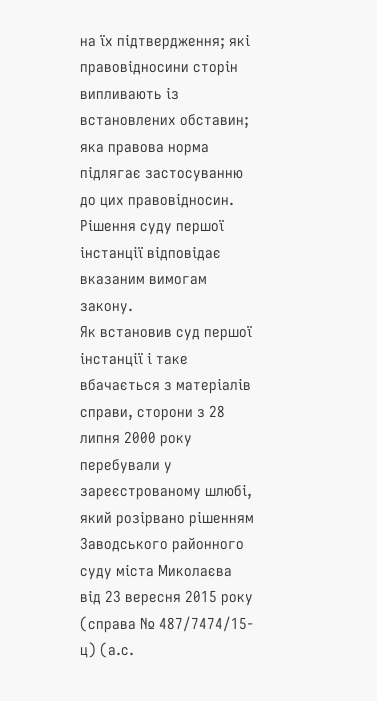на їх підтвердження; які правовідносини сторін випливають із встановлених обставин; яка правова норма підлягає застосуванню до цих правовідносин.
Рішення суду першої інстанції відповідає вказаним вимогам закону.
Як встановив суд першої інстанції і таке вбачається з матеріалів справи, сторони з 28 липня 2000 року перебували у зареєстрованому шлюбі, який розірвано рішенням Заводського районного суду міста Миколаєва від 23 вересня 2015 року (справа № 487/7474/15-ц) (а.с.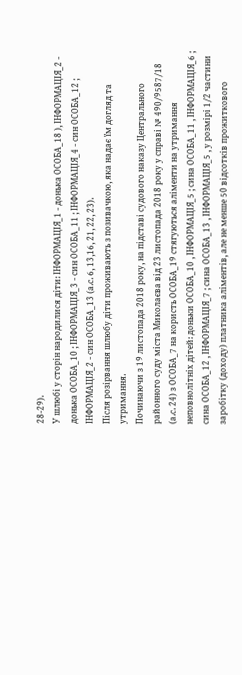28-29).
У шлюбі у сторін народилися діти: ІНФОРМАЦІЯ_1 - донька ОСОБА_18 ), ІНФОРМАЦІЯ_2 - донька ОСОБА_10 ; ІНФОРМАЦІЯ_3 - син ОСОБА_11 ; ІНФОРМАЦІЯ_4 - син ОСОБА_12 ; ІНФОРМАЦІЯ_2 - син ОСОБА_13 (а.с. 6, 13,16, 21, 22, 23).
Після розірвання шлюбу діти проживають з позивачкою, яка надає їм догляд та утримання.
Починаючи з 19 листопада 2018 року, на підставі судового наказу Центрального районного суду міста Миколаєва від 23 листопада 2018 року у справі № 490/9587/18 (а.с. 24) з ОСОБА_7 на користь ОСОБА_19 стягуються аліменти на утримання неповнолітніх дітей: доньки ОСОБА_10 , ІНФОРМАЦІЯ_5 ; сина ОСОБА_11 , ІНФОРМАЦІЯ_6 ; сина ОСОБА_12 , ІНФОРМАЦІЯ_7 ; сина ОСОБА_13 , ІНФОРМАЦІЯ_5 , у розмірі 1/2 частини заробітку (доходу) платника аліментів, але не менше 50 відсотків прожиткового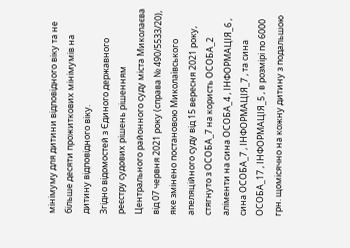мінімуму для дитини відповідного віку та не більше десяти прожиткових мінімумів на дитину відповідного віку.
Згідно відомостей з Єдиного державного реєстру судових рішень рішенням Центрального районного суду міста Миколаєва від 07 червня 2021 року (справа № 490/5533/20), яке змінено постановою Миколаївського апеляційного суду від 15 вересня 2021 року, стягнуто з ОСОБА_7 на користь ОСОБА_2 аліменти на сина ОСОБА_4 , ІНФОРМАЦІЯ_6 , сина ОСОБА_7 , ІНФОРМАЦІЯ_7 , та сина ОСОБА_17 , ІНФОРМАЦІЯ_5 , в розмірі по 6000 грн. щомісячно на кожну дитину з подальшою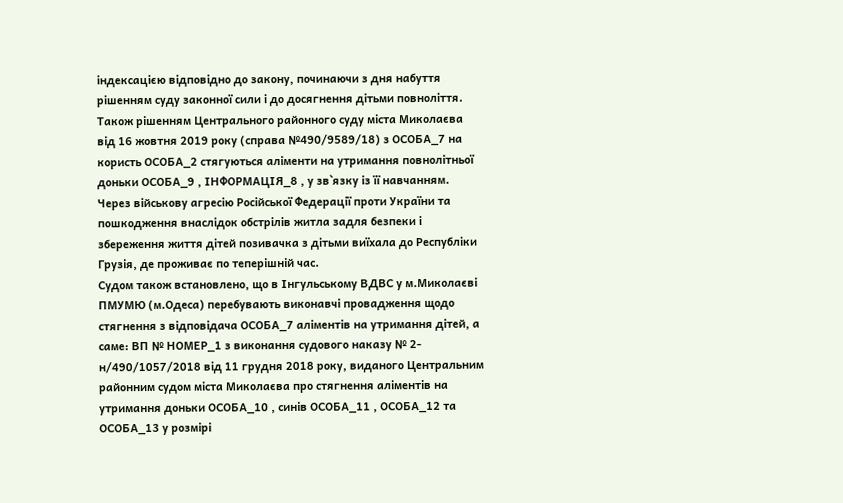індексацією відповідно до закону, починаючи з дня набуття рішенням суду законної сили і до досягнення дітьми повноліття.
Також рішенням Центрального районного суду міста Миколаєва від 16 жовтня 2019 року (справа №490/9589/18) з ОСОБА_7 на користь ОСОБА_2 стягуються аліменти на утримання повнолітньої доньки ОСОБА_9 , ІНФОРМАЦІЯ_8 , у зв`язку із її навчанням.
Через військову агресію Російської Федерації проти України та пошкодження внаслідок обстрілів житла задля безпеки і збереження життя дітей позивачка з дітьми виїхала до Республіки Грузія, де проживає по теперішній час.
Судом також встановлено, що в Інгульському ВДВС у м.Миколаєві ПМУМЮ (м.Одеса) перебувають виконавчі провадження щодо стягнення з відповідача ОСОБА_7 аліментів на утримання дітей, а саме: ВП № НОМЕР_1 з виконання судового наказу № 2-н/490/1057/2018 від 11 грудня 2018 року, виданого Центральним районним судом міста Миколаєва про стягнення аліментів на утримання доньки ОСОБА_10 , синів ОСОБА_11 , ОСОБА_12 та ОСОБА_13 у розмірі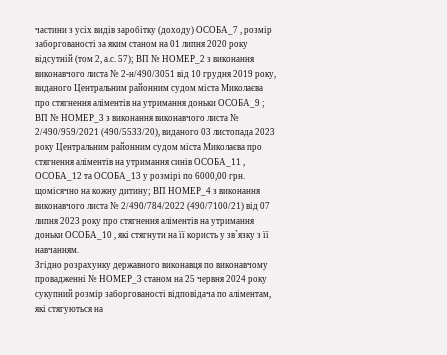частини з усіх видів заробітку (доходу) ОСОБА_7 , розмір заборгованості за яким станом на 01 липня 2020 року відсутній (том 2, а.с. 57); ВП № НОМЕР_2 з виконання виконавчого листа № 2-н/490/3051 від 10 грудня 2019 року, виданого Центральним районним судом міста Миколаєва про стягнення аліментів на утримання доньки ОСОБА_9 ; ВП № НОМЕР_3 з виконання виконавчого листа № 2/490/959/2021 (490/5533/20), виданого 03 листопада 2023 року Центральним районним судом міста Миколаєва про стягнення аліментів на утримання синів ОСОБА_11 , ОСОБА_12 та ОСОБА_13 у розмірі по 6000,00 грн. щомісячно на кожну дитину; ВП НОМЕР_4 з виконання виконавчого листа № 2/490/784/2022 (490/7100/21) від 07 липня 2023 року про стягнення аліментів на утримання доньки ОСОБА_10 , які стягнути на її користь у зв`язку з її навчанням.
Згідно розрахунку державного виконавця по виконавчому провадженні № НОМЕР_3 станом на 25 червня 2024 року сукупний розмір заборгованості відповідача по аліментам, які стягуються на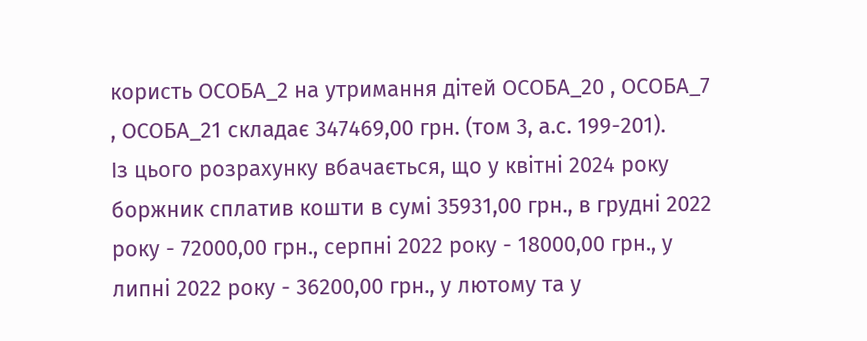користь ОСОБА_2 на утримання дітей ОСОБА_20 , ОСОБА_7 , ОСОБА_21 складає 347469,00 грн. (том 3, а.с. 199-201).
Із цього розрахунку вбачається, що у квітні 2024 року боржник сплатив кошти в сумі 35931,00 грн., в грудні 2022 року - 72000,00 грн., серпні 2022 року - 18000,00 грн., у липні 2022 року - 36200,00 грн., у лютому та у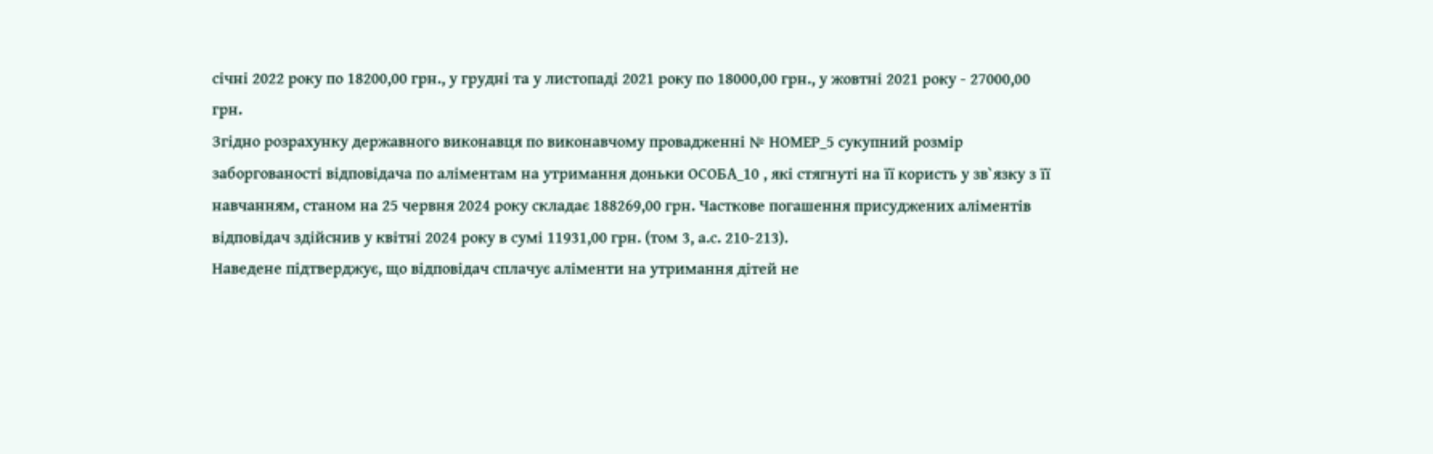січні 2022 року по 18200,00 грн., у грудні та у листопаді 2021 року по 18000,00 грн., у жовтні 2021 року - 27000,00 грн.
Згідно розрахунку державного виконавця по виконавчому провадженні № НОМЕР_5 сукупний розмір заборгованості відповідача по аліментам на утримання доньки ОСОБА_10 , які стягнуті на її користь у зв`язку з її навчанням, станом на 25 червня 2024 року складає 188269,00 грн. Часткове погашення присуджених аліментів відповідач здійснив у квітні 2024 року в сумі 11931,00 грн. (том 3, а.с. 210-213).
Наведене підтверджує, що відповідач сплачує аліменти на утримання дітей не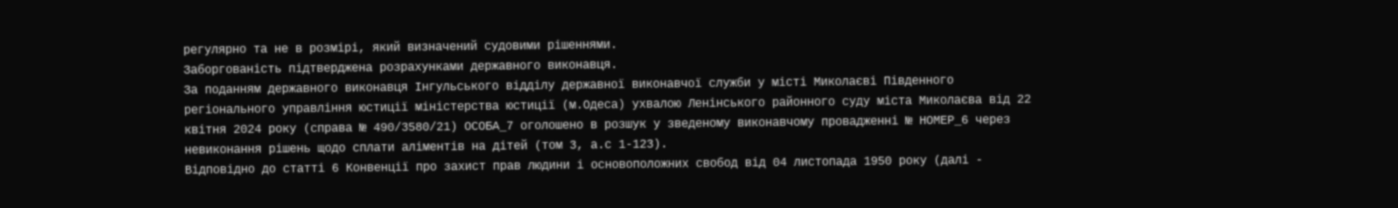регулярно та не в розмірі, який визначений судовими рішеннями.
Заборгованість підтверджена розрахунками державного виконавця.
За поданням державного виконавця Інгульського відділу державної виконавчої служби у місті Миколаєві Південного регіонального управління юстиції міністерства юстиції (м.Одеса) ухвалою Ленінського районного суду міста Миколаєва від 22 квітня 2024 року (справа № 490/3580/21) ОСОБА_7 оголошено в розшук у зведеному виконавчому провадженні № НОМЕР_6 через невиконання рішень щодо сплати аліментів на дітей (том 3, а.с 1-123).
Відповідно до статті 6 Конвенції про захист прав людини і основоположних свобод від 04 листопада 1950 року (далі -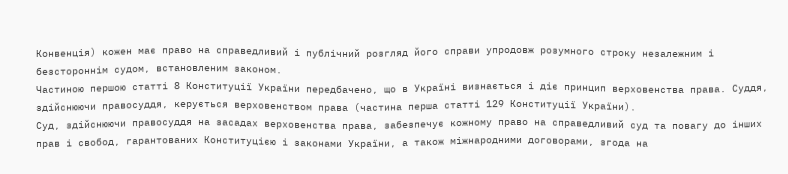Конвенція) кожен має право на справедливий і публічний розгляд його справи упродовж розумного строку незалежним і безстороннім судом, встановленим законом.
Частиною першою статті 8 Конституції України передбачено, що в Україні визнається і діє принцип верховенства права. Суддя, здійснюючи правосуддя, керується верховенством права (частина перша статті 129 Конституції України).
Суд, здійснюючи правосуддя на засадах верховенства права, забезпечує кожному право на справедливий суд та повагу до інших прав і свобод, гарантованих Конституцією і законами України, а також міжнародними договорами, згода на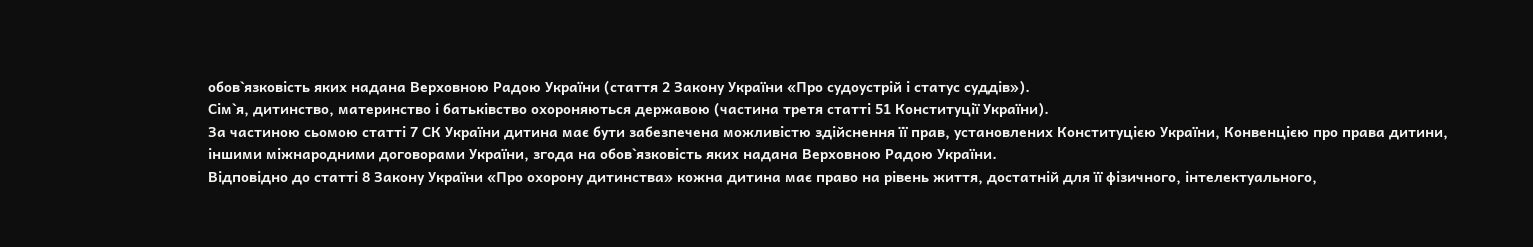обов`язковість яких надана Верховною Радою України (стаття 2 Закону України «Про судоустрій і статус суддів»).
Сім`я, дитинство, материнство і батьківство охороняються державою (частина третя статті 51 Конституції України).
За частиною сьомою статті 7 СК України дитина має бути забезпечена можливістю здійснення її прав, установлених Конституцією України, Конвенцією про права дитини, іншими міжнародними договорами України, згода на обов`язковість яких надана Верховною Радою України.
Відповідно до статті 8 Закону України «Про охорону дитинства» кожна дитина має право на рівень життя, достатній для її фізичного, інтелектуального,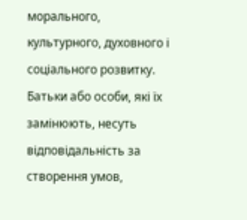морального, культурного, духовного і соціального розвитку. Батьки або особи, які їх замінюють, несуть відповідальність за створення умов,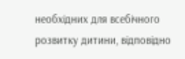необхідних для всебічного розвитку дитини, відповідно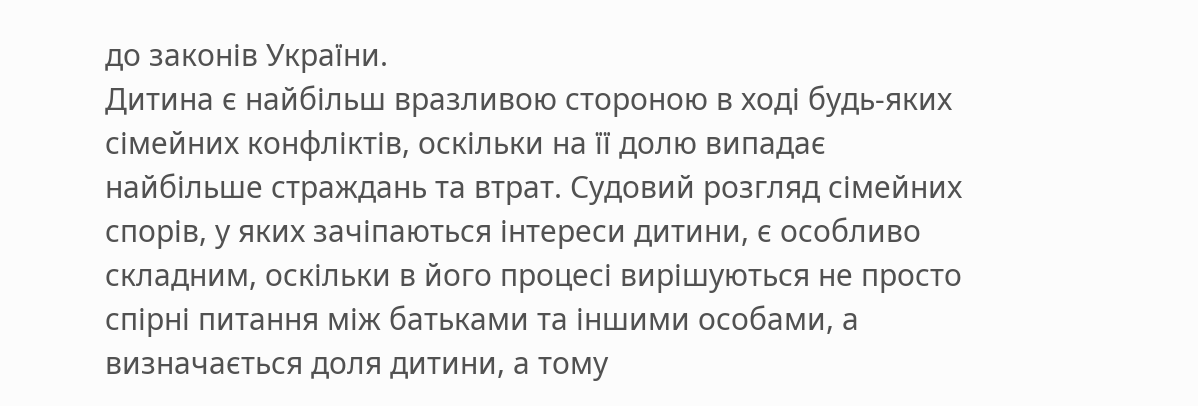до законів України.
Дитина є найбільш вразливою стороною в ході будь-яких сімейних конфліктів, оскільки на її долю випадає найбільше страждань та втрат. Судовий розгляд сімейних спорів, у яких зачіпаються інтереси дитини, є особливо складним, оскільки в його процесі вирішуються не просто спірні питання між батьками та іншими особами, а визначається доля дитини, а тому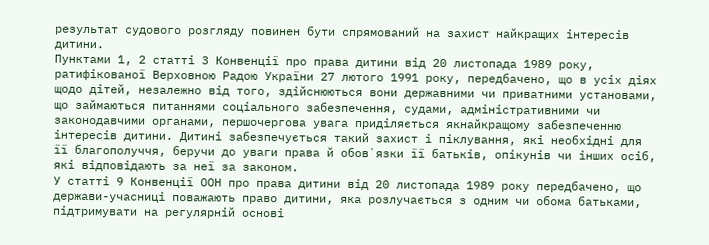результат судового розгляду повинен бути спрямований на захист найкращих інтересів дитини.
Пунктами 1, 2 статті 3 Конвенції про права дитини від 20 листопада 1989 року, ратифікованої Верховною Радою України 27 лютого 1991 року, передбачено, що в усіх діях щодо дітей, незалежно від того, здійснюються вони державними чи приватними установами, що займаються питаннями соціального забезпечення, судами, адміністративними чи законодавчими органами, першочергова увага приділяється якнайкращому забезпеченню інтересів дитини. Дитині забезпечується такий захист і піклування, які необхідні для її благополуччя, беручи до уваги права й обов`язки її батьків, опікунів чи інших осіб, які відповідають за неї за законом.
У статті 9 Конвенції ООН про права дитини від 20 листопада 1989 року передбачено, що держави-учасниці поважають право дитини, яка розлучається з одним чи обома батьками, підтримувати на регулярній основі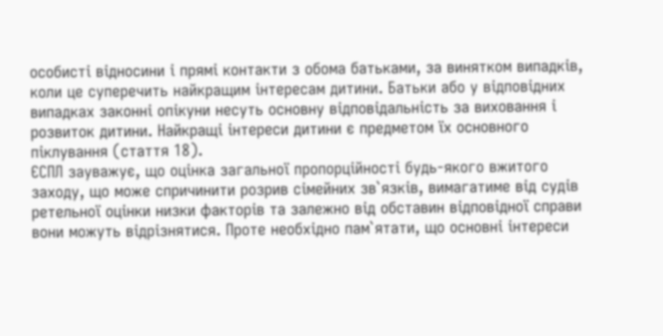особисті відносини і прямі контакти з обома батьками, за винятком випадків, коли це суперечить найкращим інтересам дитини. Батьки або у відповідних випадках законні опікуни несуть основну відповідальність за виховання і розвиток дитини. Найкращі інтереси дитини є предметом їх основного піклування (стаття 18).
ЄСПЛ зауважує, що оцінка загальної пропорційності будь-якого вжитого заходу, що може спричинити розрив сімейних зв`язків, вимагатиме від судів ретельної оцінки низки факторів та залежно від обставин відповідної справи вони можуть відрізнятися. Проте необхідно пам`ятати, що основні інтереси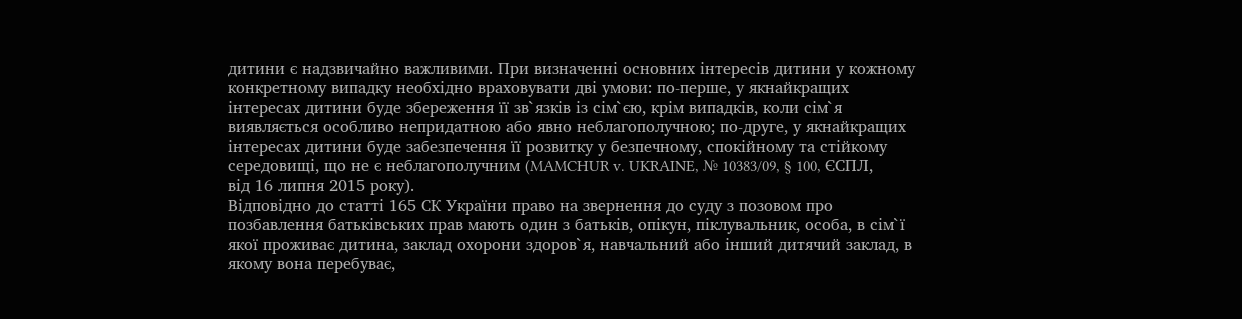дитини є надзвичайно важливими. При визначенні основних інтересів дитини у кожному конкретному випадку необхідно враховувати дві умови: по-перше, у якнайкращих інтересах дитини буде збереження її зв`язків із сім`єю, крім випадків, коли сім`я виявляється особливо непридатною або явно неблагополучною; по-друге, у якнайкращих інтересах дитини буде забезпечення її розвитку у безпечному, спокійному та стійкому середовищі, що не є неблагополучним (MAMCHUR v. UKRAINE, № 10383/09, § 100, ЄСПЛ, від 16 липня 2015 року).
Відповідно до статті 165 СК України право на звернення до суду з позовом про позбавлення батьківських прав мають один з батьків, опікун, піклувальник, особа, в сім`ї якої проживає дитина, заклад охорони здоров`я, навчальний або інший дитячий заклад, в якому вона перебуває,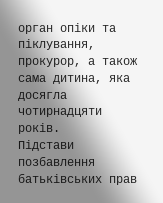орган опіки та піклування, прокурор, а також сама дитина, яка досягла чотирнадцяти років.
Підстави позбавлення батьківських прав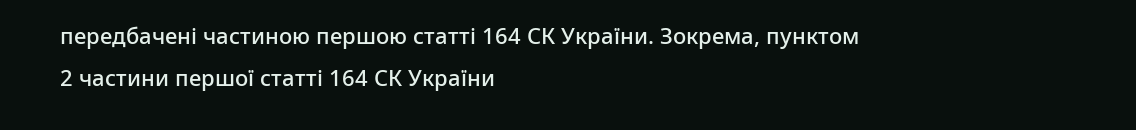передбачені частиною першою статті 164 СК України. Зокрема, пунктом 2 частини першої статті 164 СК України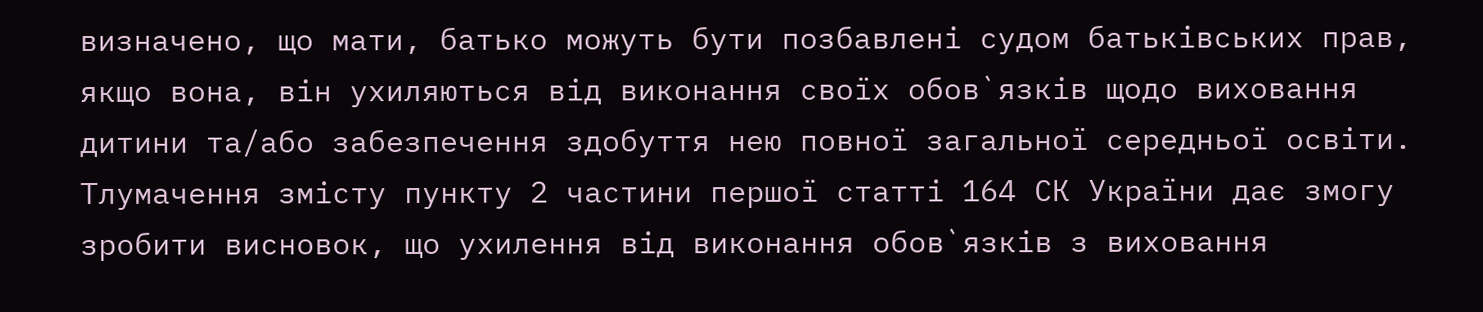визначено, що мати, батько можуть бути позбавлені судом батьківських прав, якщо вона, він ухиляються від виконання своїх обов`язків щодо виховання дитини та/або забезпечення здобуття нею повної загальної середньої освіти.
Тлумачення змісту пункту 2 частини першої статті 164 СК України дає змогу зробити висновок, що ухилення від виконання обов`язків з виховання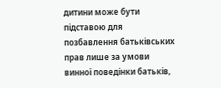дитини може бути підставою для позбавлення батьківських прав лише за умови винної поведінки батьків,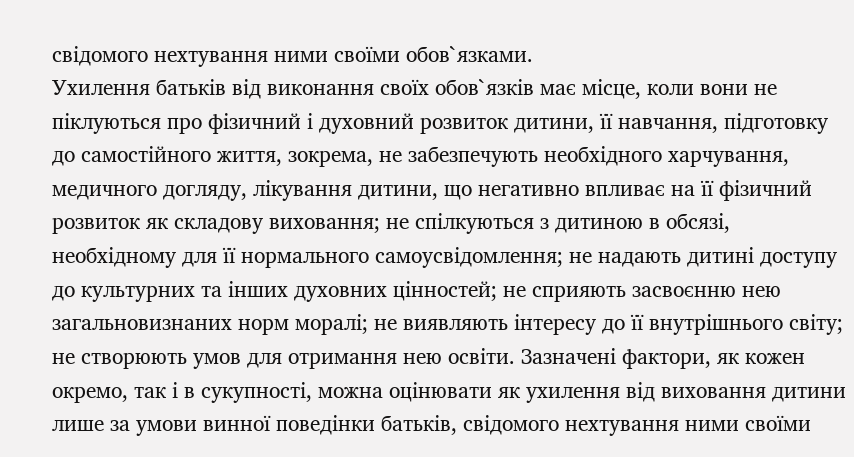свідомого нехтування ними своїми обов`язками.
Ухилення батьків від виконання своїх обов`язків має місце, коли вони не піклуються про фізичний і духовний розвиток дитини, її навчання, підготовку до самостійного життя, зокрема, не забезпечують необхідного харчування, медичного догляду, лікування дитини, що негативно впливає на її фізичний розвиток як складову виховання; не спілкуються з дитиною в обсязі, необхідному для її нормального самоусвідомлення; не надають дитині доступу до культурних та інших духовних цінностей; не сприяють засвоєнню нею загальновизнаних норм моралі; не виявляють інтересу до її внутрішнього світу; не створюють умов для отримання нею освіти. Зазначені фактори, як кожен окремо, так і в сукупності, можна оцінювати як ухилення від виховання дитини лише за умови винної поведінки батьків, свідомого нехтування ними своїми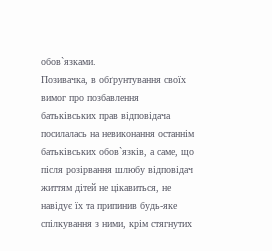обов`язками.
Позивачка, в обґрунтування своїх вимог про позбавлення батьківських прав відповідача посилалась на невиконання останнім батьківських обов`язків, а саме, що після розірвання шлюбу відповідач життям дітей не цікавиться, не навідує їх та припинив будь-яке спілкування з ними, крім стягнутих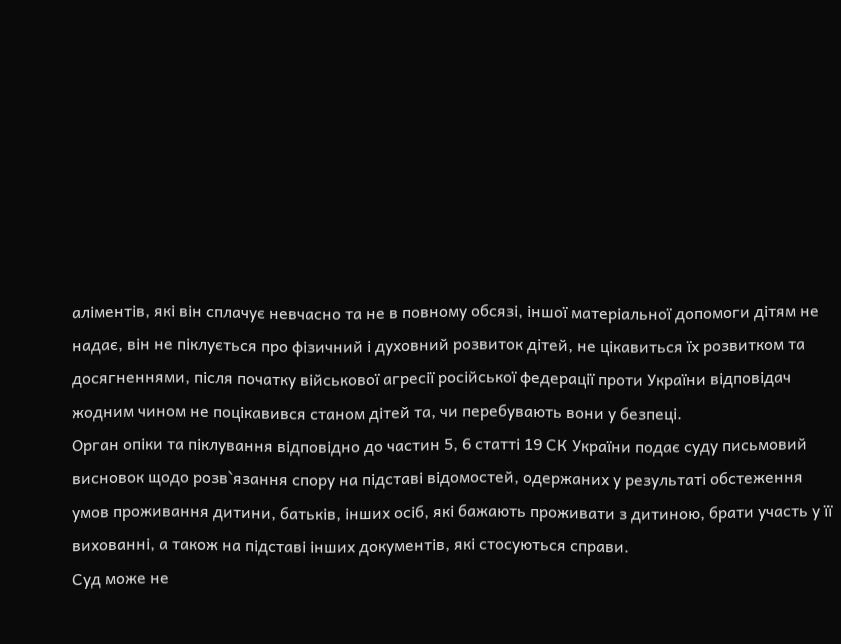аліментів, які він сплачує невчасно та не в повному обсязі, іншої матеріальної допомоги дітям не надає, він не піклується про фізичний і духовний розвиток дітей, не цікавиться їх розвитком та досягненнями, після початку військової агресії російської федерації проти України відповідач жодним чином не поцікавився станом дітей та, чи перебувають вони у безпеці.
Орган опіки та піклування відповідно до частин 5, 6 статті 19 СК України подає суду письмовий висновок щодо розв`язання спору на підставі відомостей, одержаних у результаті обстеження умов проживання дитини, батьків, інших осіб, які бажають проживати з дитиною, брати участь у її вихованні, а також на підставі інших документів, які стосуються справи.
Суд може не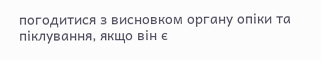погодитися з висновком органу опіки та піклування, якщо він є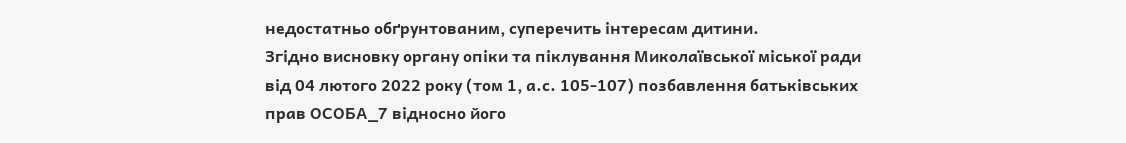недостатньо обґрунтованим, суперечить інтересам дитини.
Згідно висновку органу опіки та піклування Миколаївської міської ради від 04 лютого 2022 року (том 1, а.с. 105-107) позбавлення батьківських прав ОСОБА_7 відносно його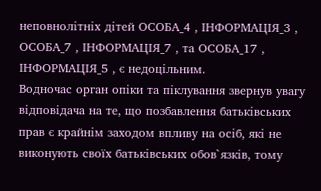неповнолітніх дітей ОСОБА_4 , ІНФОРМАЦІЯ_3 , ОСОБА_7 , ІНФОРМАЦІЯ_7 , та ОСОБА_17 , ІНФОРМАЦІЯ_5 , є недоцільним.
Водночас орган опіки та піклування звернув увагу відповідача на те, що позбавлення батьківських прав є крайнім заходом впливу на осіб, які не виконують своїх батьківських обов`язків, тому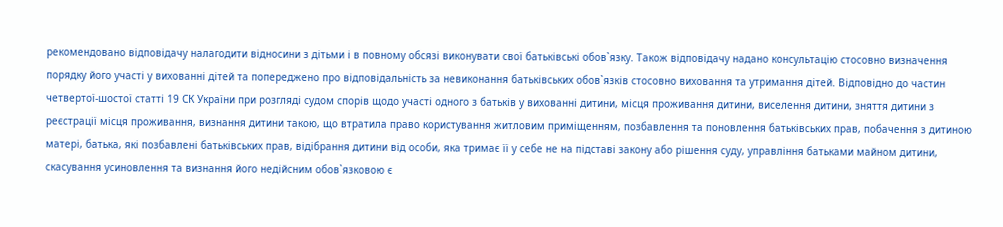рекомендовано відповідачу налагодити відносини з дітьми і в повному обсязі виконувати свої батьківські обов`язку. Також відповідачу надано консультацію стосовно визначення порядку його участі у вихованні дітей та попереджено про відповідальність за невиконання батьківських обов`язків стосовно виховання та утримання дітей. Відповідно до частин четвертої-шостої статті 19 СК України при розгляді судом спорів щодо участі одного з батьків у вихованні дитини, місця проживання дитини, виселення дитини, зняття дитини з реєстрації місця проживання, визнання дитини такою, що втратила право користування житловим приміщенням, позбавлення та поновлення батьківських прав, побачення з дитиною матері, батька, які позбавлені батьківських прав, відібрання дитини від особи, яка тримає її у себе не на підставі закону або рішення суду, управління батьками майном дитини, скасування усиновлення та визнання його недійсним обов`язковою є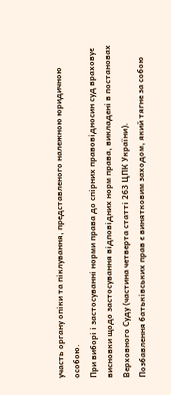участь органу опіки та піклування, представленого належною юридичною особою.
При виборі і застосуванні норми права до спірних правовідносин суд враховує висновки щодо застосування відповідних норм права, викладені в постановах Верховного Суду (частина четверта статті 263 ЦПК України).
Позбавлення батьківських прав є винятковим заходом, який тягне за собою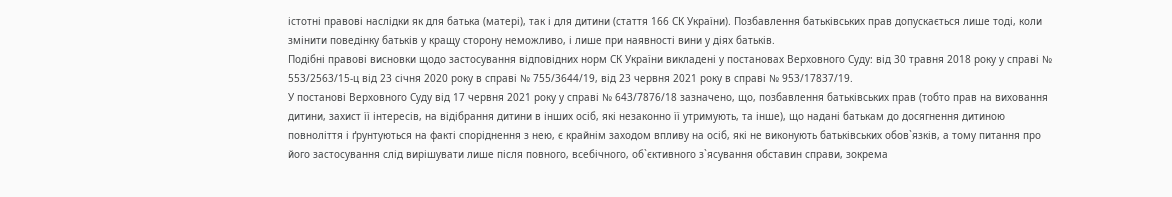істотні правові наслідки як для батька (матері), так і для дитини (стаття 166 СК України). Позбавлення батьківських прав допускається лише тоді, коли змінити поведінку батьків у кращу сторону неможливо, і лише при наявності вини у діях батьків.
Подібні правові висновки щодо застосування відповідних норм СК України викладені у постановах Верховного Суду: від 30 травня 2018 року у справі № 553/2563/15-ц від 23 січня 2020 року в справі № 755/3644/19, від 23 червня 2021 року в справі № 953/17837/19.
У постанові Верховного Суду від 17 червня 2021 року у справі № 643/7876/18 зазначено, що, позбавлення батьківських прав (тобто прав на виховання дитини, захист її інтересів, на відібрання дитини в інших осіб, які незаконно її утримують, та інше), що надані батькам до досягнення дитиною повноліття і ґрунтуються на факті споріднення з нею, є крайнім заходом впливу на осіб, які не виконують батьківських обов`язків, а тому питання про його застосування слід вирішувати лише після повного, всебічного, об`єктивного з`ясування обставин справи, зокрема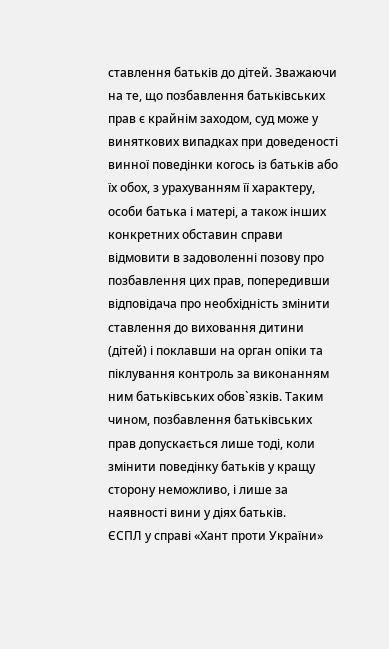ставлення батьків до дітей. Зважаючи на те, що позбавлення батьківських прав є крайнім заходом, суд може у виняткових випадках при доведеності винної поведінки когось із батьків або їх обох, з урахуванням її характеру, особи батька і матері, а також інших конкретних обставин справи відмовити в задоволенні позову про позбавлення цих прав, попередивши відповідача про необхідність змінити ставлення до виховання дитини (дітей) і поклавши на орган опіки та піклування контроль за виконанням ним батьківських обов`язків. Таким чином, позбавлення батьківських прав допускається лише тоді, коли змінити поведінку батьків у кращу сторону неможливо, і лише за наявності вини у діях батьків.
ЄСПЛ у справі «Хант проти України»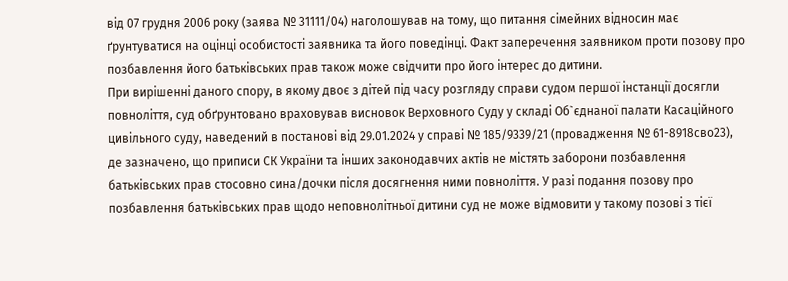від 07 грудня 2006 року (заява № 31111/04) наголошував на тому, що питання сімейних відносин має ґрунтуватися на оцінці особистості заявника та його поведінці. Факт заперечення заявником проти позову про позбавлення його батьківських прав також може свідчити про його інтерес до дитини.
При вирішенні даного спору, в якому двоє з дітей під часу розгляду справи судом першої інстанції досягли повноліття, суд обґрунтовано враховував висновок Верховного Суду у складі Об`єднаної палати Касаційного цивільного суду, наведений в постанові від 29.01.2024 у справі № 185/9339/21 (провадження № 61-8918сво23), де зазначено, що приписи СК України та інших законодавчих актів не містять заборони позбавлення батьківських прав стосовно сина/дочки після досягнення ними повноліття. У разі подання позову про позбавлення батьківських прав щодо неповнолітньої дитини суд не може відмовити у такому позові з тієї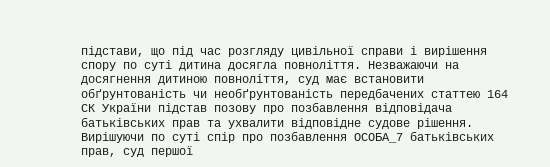підстави, що під час розгляду цивільної справи і вирішення спору по суті дитина досягла повноліття. Незважаючи на досягнення дитиною повноліття, суд має встановити обґрунтованість чи необґрунтованість передбачених статтею 164 СК України підстав позову про позбавлення відповідача батьківських прав та ухвалити відповідне судове рішення.
Вирішуючи по суті спір про позбавлення ОСОБА_7 батьківських прав, суд першої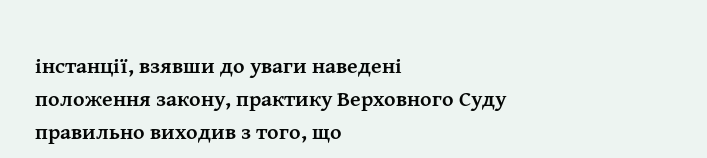інстанції, взявши до уваги наведені положення закону, практику Верховного Суду правильно виходив з того, що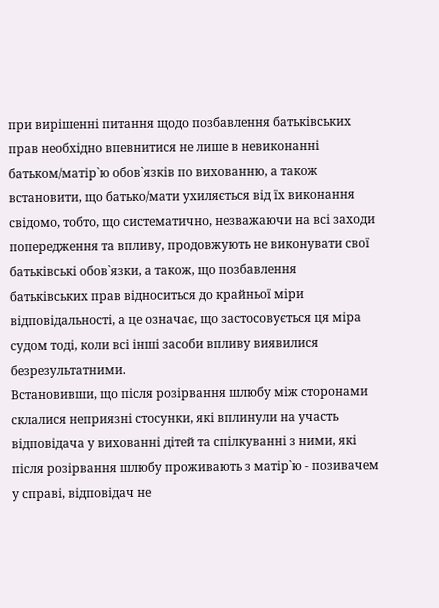при вирішенні питання щодо позбавлення батьківських прав необхідно впевнитися не лише в невиконанні батьком/матір`ю обов`язків по вихованню, а також встановити, що батько/мати ухиляється від їх виконання свідомо, тобто, що систематично, незважаючи на всі заходи попередження та впливу, продовжують не виконувати свої батьківські обов`язки, а також, що позбавлення батьківських прав відноситься до крайньої міри відповідальності, а це означає, що застосовується ця міра судом тоді, коли всі інші засоби впливу виявилися безрезультатними.
Встановивши, що після розірвання шлюбу між сторонами склалися неприязні стосунки, які вплинули на участь відповідача у вихованні дітей та спілкуванні з ними, які після розірвання шлюбу проживають з матір`ю - позивачем у справі, відповідач не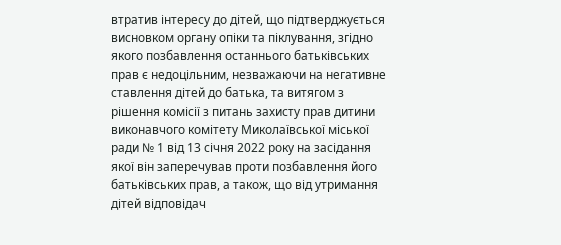втратив інтересу до дітей, що підтверджується висновком органу опіки та піклування, згідно якого позбавлення останнього батьківських прав є недоцільним, незважаючи на негативне ставлення дітей до батька, та витягом з рішення комісії з питань захисту прав дитини виконавчого комітету Миколаївської міської ради № 1 від 13 січня 2022 року на засідання якої він заперечував проти позбавлення його батьківських прав, а також, що від утримання дітей відповідач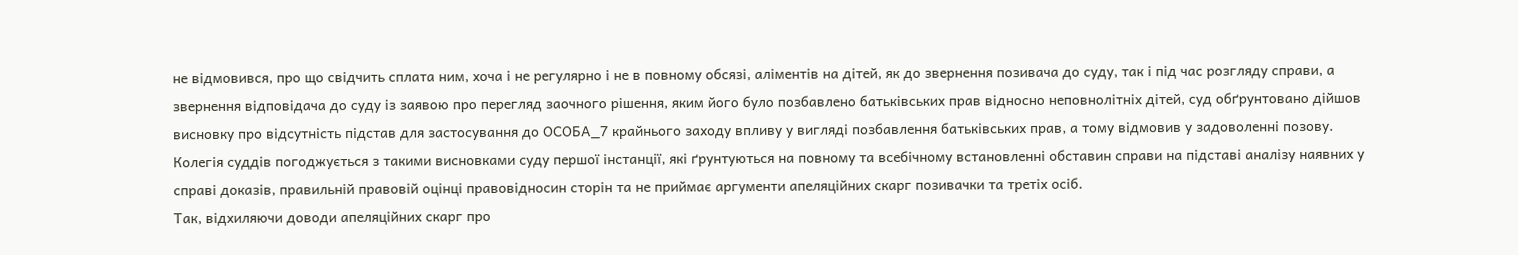не відмовився, про що свідчить сплата ним, хоча і не регулярно і не в повному обсязі, аліментів на дітей, як до звернення позивача до суду, так і під час розгляду справи, а звернення відповідача до суду із заявою про перегляд заочного рішення, яким його було позбавлено батьківських прав відносно неповнолітніх дітей, суд обґрунтовано дійшов висновку про відсутність підстав для застосування до ОСОБА_7 крайнього заходу впливу у вигляді позбавлення батьківських прав, а тому відмовив у задоволенні позову.
Колегія суддів погоджується з такими висновками суду першої інстанції, які ґрунтуються на повному та всебічному встановленні обставин справи на підставі аналізу наявних у справі доказів, правильній правовій оцінці правовідносин сторін та не приймає аргументи апеляційних скарг позивачки та третіх осіб.
Так, відхиляючи доводи апеляційних скарг про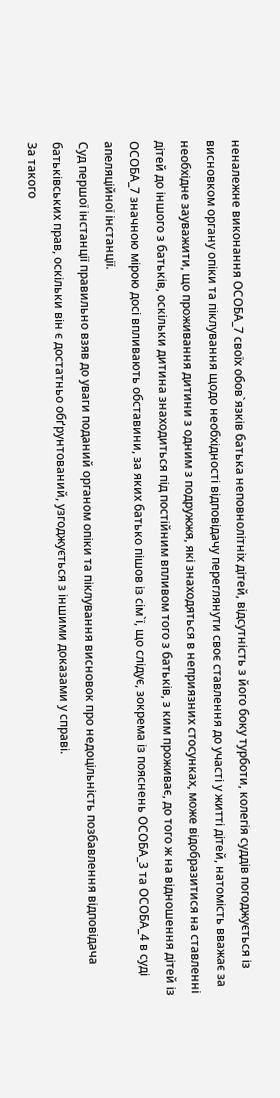неналежне виконання ОСОБА_7 своїх обов`язків батька неповнолітніх дітей, відсутність з його боку турботи, колегія суддів погоджується із висновком органу опіки та піклування щодо необхідності відповідачу переглянути своє ставлення до участі у житті дітей, натомість вважає за необхідне зауважити, що проживання дитини з одним з подружжя, які знаходяться в неприязних стосунках, може відобразитися на ставленні дітей до іншого з батьків, оскільки дитина знаходиться під постійним впливом того з батьків, з ким проживає, до того ж на відношення дітей із ОСОБА_7 значною мірою досі впливають обставини, за яких батько пішов із сім`ї, що слідує, зокрема із пояснень ОСОБА_3 та ОСОБА_4 в суді апеляційної інстанції.
Суд першої інстанції правильно взяв до уваги поданий органом опіки та піклування висновок про недоцільність позбавлення відповідача батьківських прав, оскільки він є достатньо обґрунтований, узгоджується з іншими доказами у справі.
За такого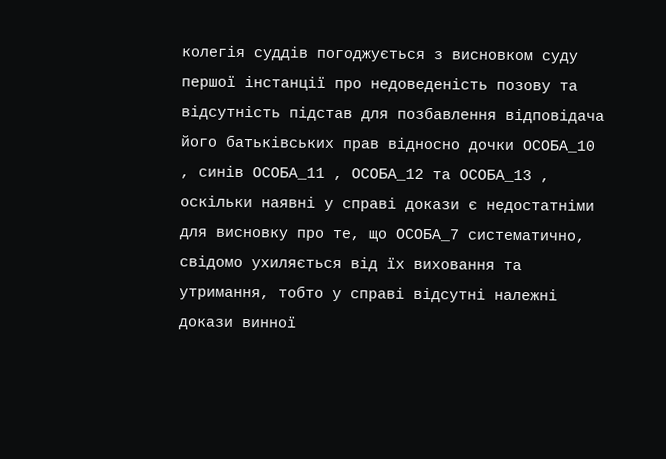колегія суддів погоджується з висновком суду першої інстанції про недоведеність позову та відсутність підстав для позбавлення відповідача його батьківських прав відносно дочки ОСОБА_10 , синів ОСОБА_11 , ОСОБА_12 та ОСОБА_13 , оскільки наявні у справі докази є недостатніми для висновку про те, що ОСОБА_7 систематично, свідомо ухиляється від їх виховання та утримання, тобто у справі відсутні належні докази винної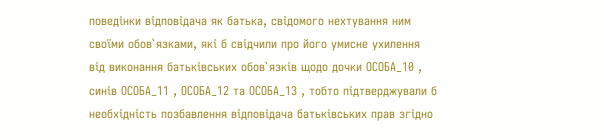поведінки відповідача як батька, свідомого нехтування ним своїми обов`язками, які б свідчили про його умисне ухилення від виконання батьківських обов`язків щодо дочки ОСОБА_10 , синів ОСОБА_11 , ОСОБА_12 та ОСОБА_13 , тобто підтверджували б необхідність позбавлення відповідача батьківських прав згідно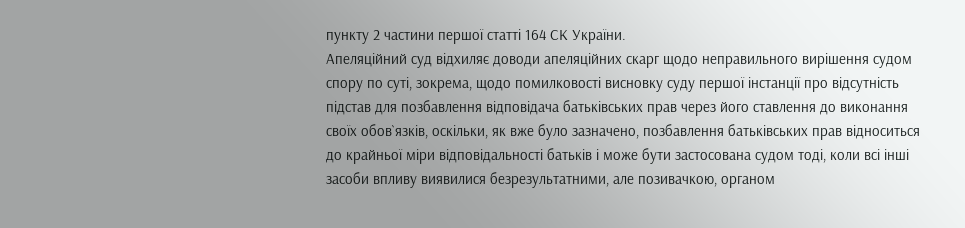пункту 2 частини першої статті 164 СК України.
Апеляційний суд відхиляє доводи апеляційних скарг щодо неправильного вирішення судом спору по суті, зокрема, щодо помилковості висновку суду першої інстанції про відсутність підстав для позбавлення відповідача батьківських прав через його ставлення до виконання своїх обов`язків, оскільки, як вже було зазначено, позбавлення батьківських прав відноситься до крайньої міри відповідальності батьків і може бути застосована судом тоді, коли всі інші засоби впливу виявилися безрезультатними, але позивачкою, органом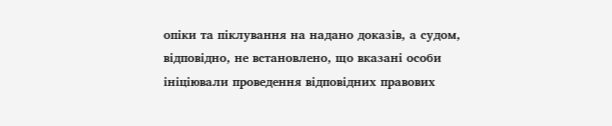опіки та піклування на надано доказів, а судом, відповідно, не встановлено, що вказані особи ініціювали проведення відповідних правових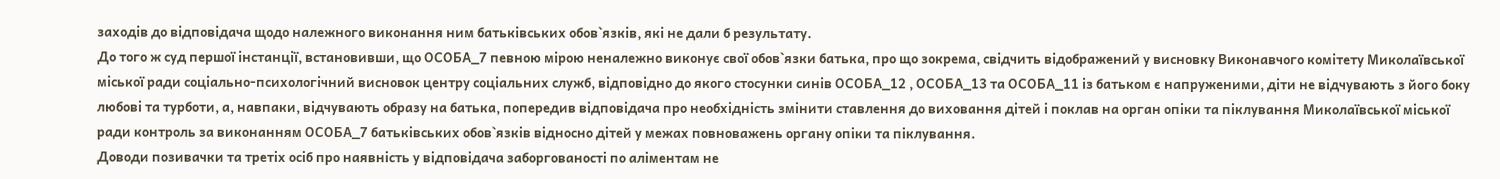заходів до відповідача щодо належного виконання ним батьківських обов`язків, які не дали б результату.
До того ж суд першої інстанції, встановивши, що ОСОБА_7 певною мірою неналежно виконує свої обов`язки батька, про що зокрема, свідчить відображений у висновку Виконавчого комітету Миколаївської міської ради соціально-психологічний висновок центру соціальних служб, відповідно до якого стосунки синів ОСОБА_12 , ОСОБА_13 та ОСОБА_11 із батьком є напруженими, діти не відчувають з його боку любові та турботи, а, навпаки, відчувають образу на батька, попередив відповідача про необхідність змінити ставлення до виховання дітей і поклав на орган опіки та піклування Миколаївської міської ради контроль за виконанням ОСОБА_7 батьківських обов`язків відносно дітей у межах повноважень органу опіки та піклування.
Доводи позивачки та третіх осіб про наявність у відповідача заборгованості по аліментам не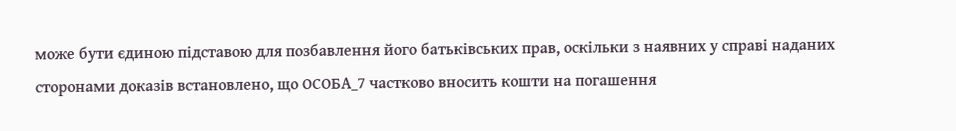може бути єдиною підставою для позбавлення його батьківських прав, оскільки з наявних у справі наданих сторонами доказів встановлено, що ОСОБА_7 частково вносить кошти на погашення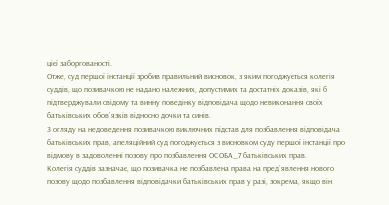цієї заборгованості.
Отже, суд першої інстанції зробив правильний висновок, з яким погоджується колегія суддів, що позивачкою не надано належних, допустимих та достатніх доказів, які б підтверджували свідому та винну поведінку відповідача щодо невиконання своїх батьківських обов`язків відносно дочки та синів.
З огляду на недоведення позивачкою виключних підстав для позбавлення відповідача батьківських прав, апеляційний суд погоджується з висновком суду першої інстанції про відмову в задоволенні позову про позбавлення ОСОБА_7 батьківських прав.
Колегія суддів зазначає, що позивачка не позбавлена права на пред`явлення нового позову щодо позбавлення відповідачки батьківських прав у разі, зокрема, якщо він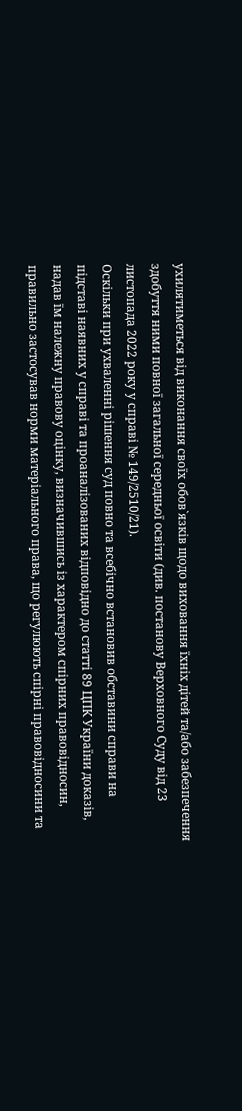ухилятиметься від виконання своїх обов`язків щодо виховання їхніх дітей та/або забезпечення здобуття ними повної загальної середньої освіти (див. постанову Верховного Суду від 23 листопада 2022 року у справі № 149/2510/21).
Оскільки при ухваленні рішення суд повно та всебічно встановив обставини справи на підставі наявних у справі та проаналізованих відповідно до статті 89 ЦПК України доказів, надав їм належну правову оцінку, визначившись із характером спірних правовідносин, правильно застосував норми матеріального права, що регулюють спірні правовідносини та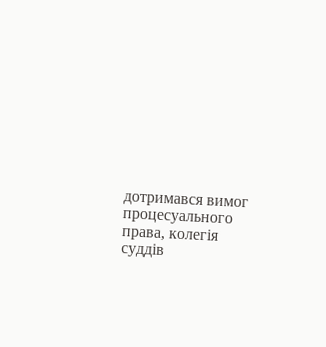дотримався вимог процесуального права, колегія суддів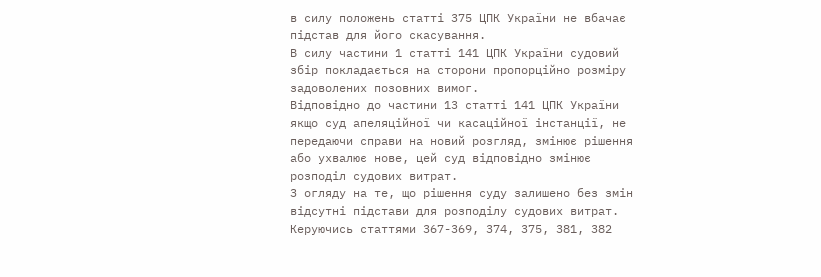в силу положень статті 375 ЦПК України не вбачає підстав для його скасування.
В силу частини 1 статті 141 ЦПК України судовий збір покладається на сторони пропорційно розміру задоволених позовних вимог.
Відповідно до частини 13 статті 141 ЦПК України якщо суд апеляційної чи касаційної інстанції, не передаючи справи на новий розгляд, змінює рішення або ухвалює нове, цей суд відповідно змінює розподіл судових витрат.
З огляду на те, що рішення суду залишено без змін відсутні підстави для розподілу судових витрат.
Керуючись статтями 367-369, 374, 375, 381, 382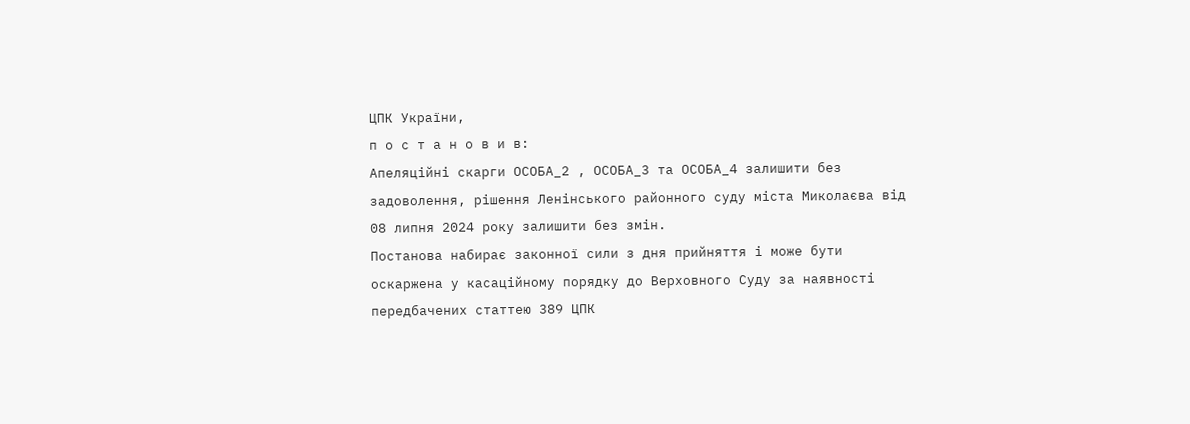ЦПК України,
п о с т а н о в и в:
Апеляційні скарги ОСОБА_2 , ОСОБА_3 та ОСОБА_4 залишити без задоволення, рішення Ленінського районного суду міста Миколаєва від 08 липня 2024 року залишити без змін.
Постанова набирає законної сили з дня прийняття і може бути оскаржена у касаційному порядку до Верховного Суду за наявності передбачених статтею 389 ЦПК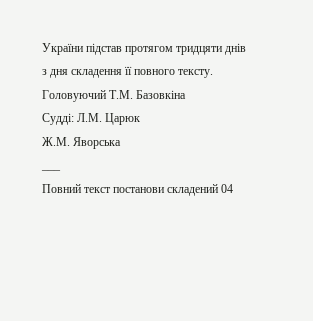України підстав протягом тридцяти днів з дня складення її повного тексту.
Головуючий Т.М. Базовкіна
Судді: Л.М. Царюк
Ж.М. Яворська
___
Повний текст постанови складений 04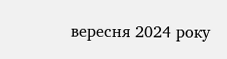вересня 2024 року